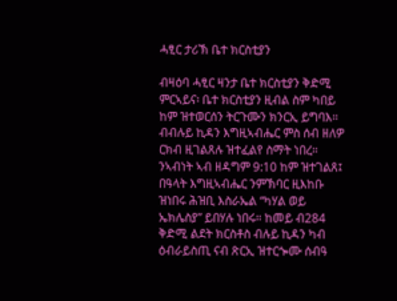ሓፂር ታሪኽ ቤተ ክርስቲያን

ብዛዕባ ሓፂር ዛንታ ቤተ ክርስቲያን ቅድሚ ምርኣይና፡ ቤተ ክርስቲያን ዚብል ስም ካበይ ከም ዝተወርሰን ትርጉሙን ክንርኢ ይግባእ። ብብሉይ ኪዳን እግዚኣብሔር ምስ ሰብ ዘለዎ ርክብ ዚገልጸሉ ዝተፈልየ ስማት ነበረ። ንኣብነት ኣብ ዘዳግም 9:10 ከም ዝተገልጸ፤ በዓላት እግዚኣብሔር ንምኽባር ዚእከቡ ዝነበሩ ሕዝቢ እስራኤል “ካሃል ወይ ኤክሌስያ” ይበሃሉ ነበሩ። ከመይ ብ284 ቅድሚ ልደት ክርስቶስ ብሉይ ኪዳን ካብ ዕብራይስጢ ናብ ጽርኢ ዝተርጐሙ ሰብዓ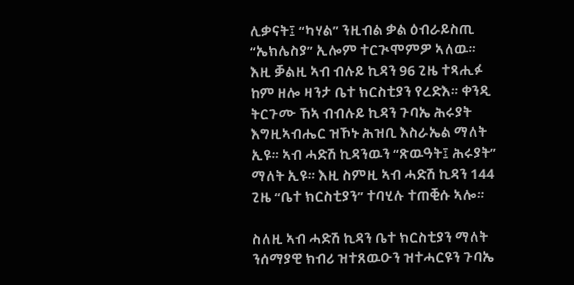ሊቃናት፤ “ካሃል” ንዚብል ቃል ዕብራይስጢ “ኤክሌስያ” ኢሎም ተርጒሞምዎ ኣለዉ። እዚ ቓልዚ ኣብ ብሉይ ኪዳን 96 ጊዜ ተጻሒፉ ከም ዘሎ ዛንታ ቤተ ክርስቲያን የረድእ። ቀንዲ ትርጉሙ ኸኣ ብብሉይ ኪዳን ጉባኤ ሕሩያት እግዚኣብሔር ዝኾኑ ሕዝቢ እስራኤል ማለት ኢዩ። ኣብ ሓድሽ ኪዳንዉን “ጽዉዓት፤ ሕሩያት” ማለት ኢዩ። እዚ ስምዚ ኣብ ሓድሽ ኪዳን 144 ጊዜ “ቤተ ክርስቲያን” ተባሂሉ ተጠቒሱ ኣሎ።

ስለዚ ኣብ ሓድሽ ኪዳን ቤተ ክርስቲያን ማለት ንሰማያዊ ክብሪ ዝተጸዉዑን ዝተሓርዩን ጉባኤ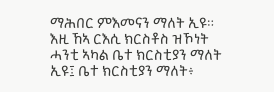ማሕበር ምእመናን ማለት ኢዩ። እዚ ኸኣ ርእሲ ክርስቶስ ዝኾነት ሓንቲ ኣካል ቤተ ክርስቲያን ማለት ኢዩ፤ ቤተ ክርስቲያን ማለት፥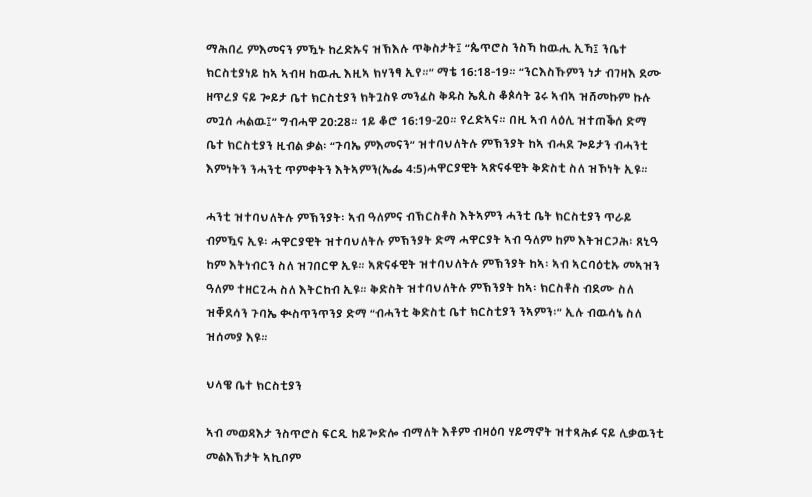ማሕበረ ምእመናን ምዃኑ ከረድኡና ዝኽእሉ ጥቅስታት፤ “ጴጥሮስ ንስኻ ከዉሒ ኢኻ፤ ንቤተ ክርስቲያነይ ከኣ ኣብዛ ከዉሒ እዚኣ ክሃንፃ ኢየ።” ማቴ 16:18-19። “ንርእስኹምን ነታ ብገዛእ ደሙ ዘጥረያ ናይ ጐይታ ቤተ ክርስቲያን ክትጓስዩ መንፈስ ቅዱስ ኤጲስ ቆጶሳት ጌሩ ኣብኣ ዝሸመኩም ኩሉ መጓሰ ሓልዉ፤” ግብሓዋ 20:28። 1ይ ቆሮ 16:19-20። የረድኣና። በዚ ኣብ ላዕሊ ዝተጠቕሰ ድማ ቤተ ክርስቲያን ዚብል ቃል፡ “ጉባኤ ምእመናን” ዝተባህለትሉ ምኽንያት ከኣ ብሓደ ጐይታን ብሓንቲ እምነትን ንሓንቲ ጥምቀትን እትኣምን(ኤፌ 4:5)ሓዋርያዊት ኣጽናፋዊት ቅድስቲ ስለ ዝኾነት ኢዩ።

ሓንቲ ዝተባህለትሉ ምኽንያት፡ ኣብ ዓለምና ብኽርስቶስ እትኣምን ሓንቲ ቤት ክርስቲያን ጥራይ ብምዃና ኢዩ፡ ሓዋርያዊት ዝተባህለትሉ ምኽንያት ድማ ሓዋርያት ኣብ ዓለም ከም እትዝርጋሕ፡ ጸኒዓ ከም እትነብርን ስለ ዝገበርዋ ኢዩ። ኣጽናፋዊት ዝተባህለትሉ ምኽንያት ከኣ፡ ኣብ ኣርባዕቲኡ መኣዝን ዓለም ተዘርጊሓ ስለ እትርከብ ኢዩ። ቅድስት ዝተባህለትሉ ምኽንያት ከኣ፡ ክርስቶስ ብደሙ ስለ ዝቐደሳን ጉባኤ ቊስጥንጥንያ ድማ “ብሓንቲ ቅድስቲ ቤተ ክርስቲያን ንኣምን፡” ኢሉ ብዉሳኔ ስለ ዝሰመያ እዩ።

ህላዌ ቤተ ክርስቲያን

ኣብ መወዳእታ ንስጥሮስ ፍርዲ ከይጐድሎ ብማለት እቶም ብዛዕባ ሃይማኖት ዝተጻሕፉ ናይ ሊቃዉንቲ መልእኽታት ኣኪቦም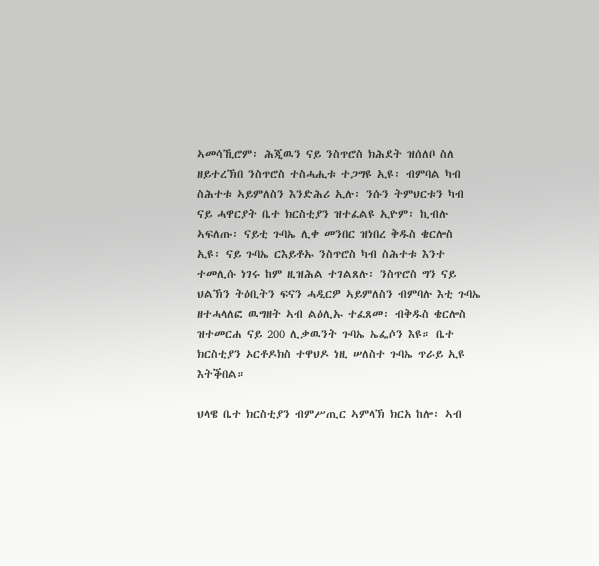ኣመሳኺሮም፡ ሕጂዉን ናይ ንስጥሮስ ክሕደት ዝሰለቦ ስለ ዘይተረኽበ ንስጥሮስ ተስሓሒቱ ተጋግዩ ኢዩ፡ ብምባል ካብ ስሕተቱ ኣይምለስን እንድሕሪ ኢሉ፡ ንሱን ትምህርቱን ካብ ናይ ሓዋርያት ቤተ ክርስቲያን ዝተፈልዩ ኢዮም፡ ኪብሉ ኣፍለጡ፡ ናይቲ ጉባኤ ሊቀ መንበር ዝነበረ ቅዱስ ቄርሎስ ኢዩ፡ ናይ ጉባኤ ርእይቶኡ ንስጥሮስ ካብ ስሕተቱ እንተ ተመሊሱ ነገሩ ከም ዚዝሕል ተገልጸሉ፡ ንስጥሮስ ግን ናይ ህልኽን ትዕቢትን ፍናን ሓዲርዎ ኣይምለስን ብምባሉ እቲ ጉባኤ ዘተሓላለፎ ዉግዘት ኣብ ልዕሊኡ ተፈጸመ፡ ብቅዱስ ቄርሎስ ዝተመርሐ ናይ 200 ሊቃዉንት ጉባኤ ኤፌሶን እዩ። ቤተ ክርስቲያን ኦርቶዶክስ ተዋህዶ ነዚ ሠለስተ ጉባኤ ጥራይ ኢዩ እትቕበል።

ህላዌ ቤተ ክርስቲያን ብምሥጢር ኣምላኽ ክርአ ከሎ፡ ኣብ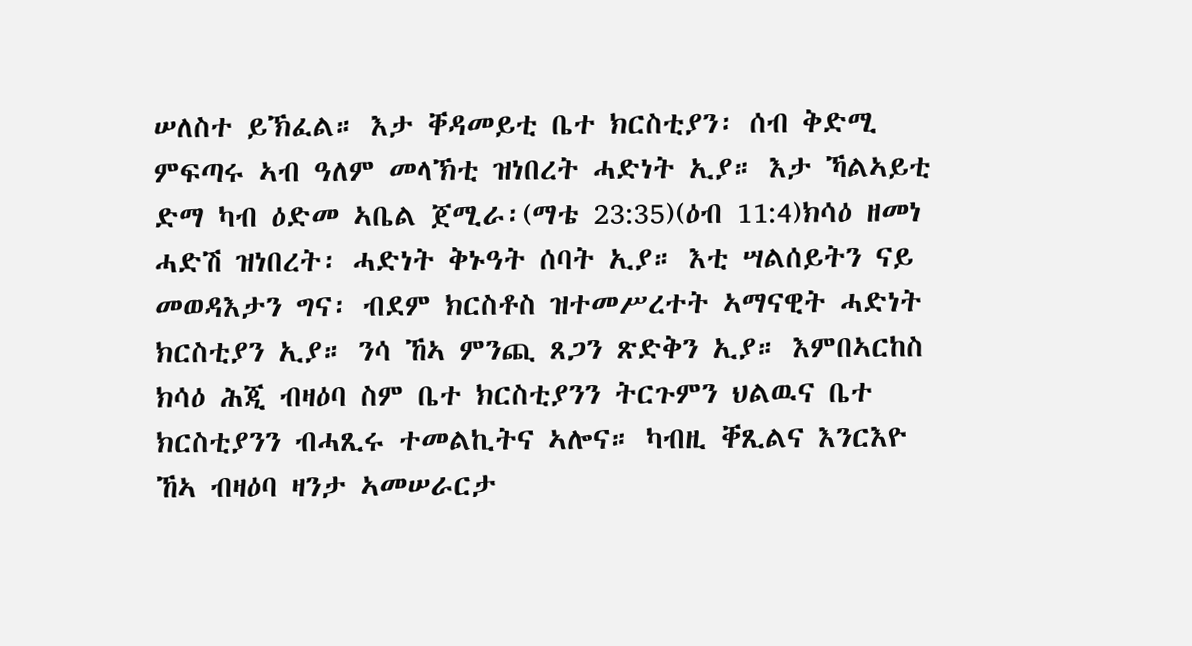ሠለስተ ይኽፈል። እታ ቐዳመይቲ ቤተ ክርስቲያን፡ ሰብ ቅድሚ ምፍጣሩ ኣብ ዓለም መላኽቲ ዝነበረት ሓድነት ኢያ። እታ ኻልኣይቲ ድማ ካብ ዕድመ ኣቤል ጀሚራ፡(ማቴ 23:35)(ዕብ 11:4)ክሳዕ ዘመነ ሓድሽ ዝነበረት፡ ሓድነት ቅኑዓት ሰባት ኢያ። እቲ ሣልሰይትን ናይ መወዳእታን ግና፡ ብደም ክርስቶስ ዝተመሥረተት ኣማናዊት ሓድነት ክርስቲያን ኢያ። ንሳ ኸኣ ምንጪ ጸጋን ጽድቅን ኢያ። እምበኣርከስ ክሳዕ ሕጂ ብዛዕባ ስም ቤተ ክርስቲያንን ትርጉምን ህልዉና ቤተ ክርስቲያንን ብሓጺሩ ተመልኪትና ኣሎና። ካብዚ ቐጺልና እንርእዮ ኸኣ ብዛዕባ ዛንታ ኣመሠራርታ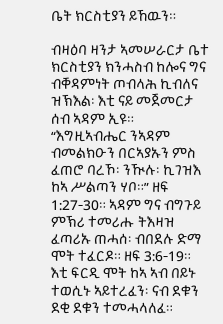ቤት ክርስቲያን ይኸዉን።

ብዛዕባ ዛንታ ኣመሠራርታ ቤተ ክርስቲያን ክንሓስብ ከሎና ግና ብቐዳምነት ጦብላሕ ኪብለና ዝኽእል፡ እቲ ናይ መጀመርታ ሰብ ኣዳም ኢዩ። “እግዚኣብሔር ንኣዳም ብመልክዑን በርኣያኡን ምስ ፈጠሮ ባረኾ፡ ንዂሉ፡ ኪገዝእ ከኣ ሥልጣን ሃቦ።” ዘፍ 1:27-30። ኣዳም ግና ብግጉይ ምኽሪ ተመሪሑ ትእዛዝ ፈጣሪኡ ጠሓሰ፡ ብበደሉ ድማ ሞት ተፈርዶ። ዘፍ 3:6-19። እቲ ፍርዲ ሞት ከኣ ኣብ በይኑ ተወሲኑ ኣይተረፈን፡ ናብ ደቁን ደቂ ደቁን ተመሓላለፈ።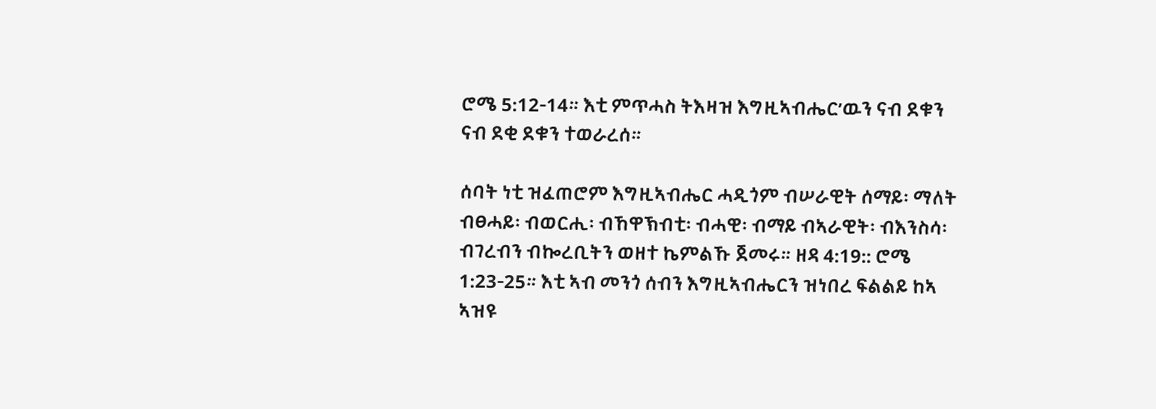ሮሜ 5:12-14። እቲ ምጥሓስ ትእዛዝ እግዚኣብሔር’ዉን ናብ ደቁን ናብ ደቂ ደቁን ተወራረሰ።

ሰባት ነቲ ዝፈጠሮም እግዚኣብሔር ሓዲጎም ብሠራዊት ሰማይ፡ ማለት ብፀሓይ፡ ብወርሒ፡ ብኸዋኽብቲ፡ ብሓዊ፡ ብማይ ብኣራዊት፡ ብእንስሳ፡ ብገረብን ብኰረቢትን ወዘተ ኬምልኹ ጀመሩ። ዘዳ 4:19:: ሮሜ 1:23-25። እቲ ኣብ መንጎ ሰብን እግዚኣብሔርን ዝነበረ ፍልልይ ከኣ ኣዝዩ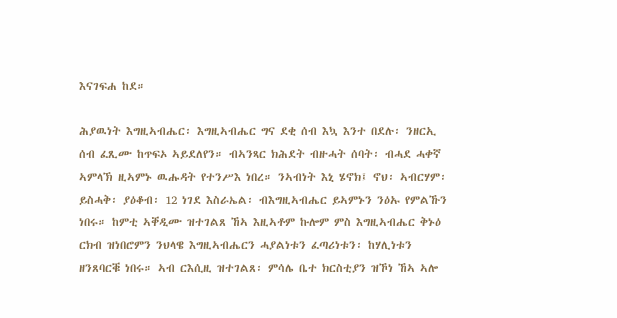እናገፍሐ ከደ።

ሕያዉነት እግዚኣብሔር፡ እግዚኣብሔር ግና ደቂ ሰብ እኳ እንተ በደሉ፡ ንዘርኢ ሰብ ፈጺሙ ከጥፍኦ ኣይደለየን። ብኣንጻር ክሕደት ብዙሓት ሰባት፡ ብሓደ ሓቀኛ ኣምላኽ ዚኣምኑ ዉሑዳት የተንሥእ ነበረ። ንኣብነት እኒ ሄኖክ፤ ኖህ፡ ኣብርሃም፡ ይስሓቅ፡ ያዕቆብ፡ 12 ነገደ እስራኤል፡ ብእግዚኣብሔር ይኣምኑን ንዕኡ የምልኹን ነበሩ። ከምቲ ኣቐዲሙ ዝተገልጸ ኸኣ እዚኣቶም ኩሎም ምስ እግዚኣብሔር ቅኑዕ ርክብ ዝነበሮምን ንህላዌ እግዚኣብሔርን ሓያልነቱን ፈጣሪነቱን፡ ከሃሊነቱን ዘንጸባርቑ ነበሩ። ኣብ ርእሲዚ ዝተገልጸ፡ ምሳሌ ቤተ ክርስቲያን ዝኾነ ኸኣ ኣሎ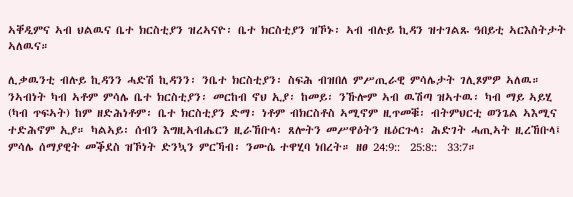ኣቐዲምና ኣብ ህልዉና ቤተ ክርስቲያን ዝረኣናዮ፡ ቤተ ክርስቲያን ዝኾኑ፡ ኣብ ብሉይ ኪዳን ዝተገልጹ ዓበይቲ ኣርእስትታት ኣለዉና።

ሊቃዉንቲ ብሉይ ኪዳንን ሓድሽ ኪዳንን፡ ንቤተ ክርስቲያን፡ ስፍሕ ብዝበለ ምሥጢራዊ ምሳሌታት ገሊጾምዎ ኣለዉ። ንኣብነት ካብ ኣቶም ምሳሌ ቤተ ክርስቲያን፡ መርከብ ኖህ ኢያ፡ ከመይ፡ ንኹሎም ኣብ ዉሽጣ ዝኣተዉ፡ ካብ ማይ ኣይሂ (ካብ ጥፍኣት) ከም ዘድሕነቶም፡ ቤተ ክርስቲያን ድማ፡ ነቶም ብክርስቶስ ኣሚኖም ዚጥመቑ፡ ብትምህርቲ ወንጌል ኣእሚና ተድሕኖም ኢያ። ካልኣይ፡ ሰብን እግዚኣብሔርን ዚራኸቡላ፡ ጸሎትን መሥዋዕትን ዜዕርጉላ፡ ሕድገት ሓጢኣት ዚረኸቡላ፤ ምሳሌ ሰማያዊት መቕደስ ዝኾነት ድንኳን ምርኻብ፡ ንሙሴ ተዋሂባ ነበረት። ዘፀ 24:9::  25:8::  33:7።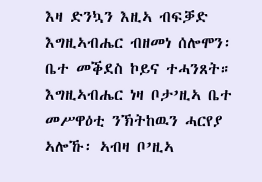እዛ ድንኳን እዚኣ ብፍቓድ እግዚኣብሔር ብዘመነ ሰሎሞን፡ ቤተ መቕደስ ኮይና ተሓንጸት። እግዚኣብሔር ነዛ ቦታ’ዚኣ ቤተ መሥዋዕቲ ንኽትከዉን ሓርየያ ኣሎኹ፡ ኣብዛ ቦ’ዚኣ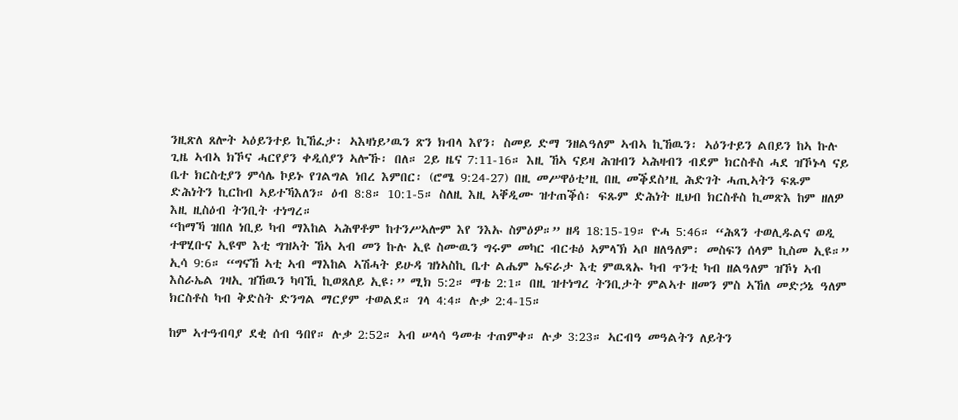ንዚጽለ ጸሎት ኣዕይንተይ ኪኸፈታ፡ ኣእዛነይ’ዉን ጽን ክብላ እየን፡ ስመይ ድማ ንዘልዓለም ኣብኣ ኪኸዉን፡ ኣዕንተይን ልበይን ከኣ ኩሉ ጊዜ ኣብኣ ክኾና ሓርየያን ቀዲሰያን ኣሎኹ፡ በለ። 2ይ ዜና 7:11-16። እዚ ኸኣ ናይዛ ሕዝብን ኣሕዛብን ብደም ክርስቶስ ሓደ ዝኾኑላ ናይ ቤተ ክርስቲያን ምሳሌ ኮይኑ የገልግል ነበረ እምበር፡ (ሮሜ 9:24-27) በዚ መሥዋዕቲ’ዚ በዚ መቕደስ’ዚ ሕድገት ሓጢኣትን ፍጹም ድሕነትን ኪርከብ ኣይተኻእለን። ዕብ 8:8። 10:1-5። ስለዚ እዚ ኣቐዲሙ ዝተጠቕሰ፡ ፍጹም ድሕነት ዚህብ ክርስቶስ ኪመጽእ ከም ዘለዎ እዚ ዚስዕብ ትንቢት ተነግረ።
“ከማኻ ዝበለ ነቢይ ካብ ማእከል ኣሕዋቶም ከተንሥኣሎም እየ ንእኡ ስምዕዎ።” ዘዳ 18:15-19። ዮሓ 5:46። “ሕጻን ተወሊዱልና ወዲ ተዋሂቡና ኢዩሞ እቲ ግዝኣት ኸኣ ኣብ መን ኩሉ ኢዩ ስሙዉን ግሩም መካር ብርቱዕ ኣምላኽ ኣቦ ዘለዓለም፡ መስፍን ሰላም ኪስመ ኢዩ።” ኢሳ 9:6። “ግናኸ ኣቲ ኣብ ማእከል ኣሽሓት ይሁዳ ዝነኣስኪ ቤተ ልሔም ኤፍራታ እቲ ምዉጻኡ ካብ ጥንቲ ካብ ዘልዓለም ዝኾነ ኣብ እስራኤል ገዛኢ ዝኸዉን ካባኺ ኪወጸለይ ኢዩ፡” ሚክ 5:2። ማቴ 2:1። በዚ ዝተነግረ ትንቢታት ምልኣተ ዘመን ምስ ኣኸለ መድኃኔ ዓለም ክርስቶስ ካብ ቅድስት ድንግል ማርያም ተወልደ። ገላ 4:4። ሉቃ 2:4-15።

ከም ኣተዓብባያ ደቂ ሰብ ዓበየ። ሉቃ 2:52። ኣብ ሠላሳ ዓመቱ ተጠምቀ። ሉቃ 3:23። ኣርብዓ መዓልትን ለይትን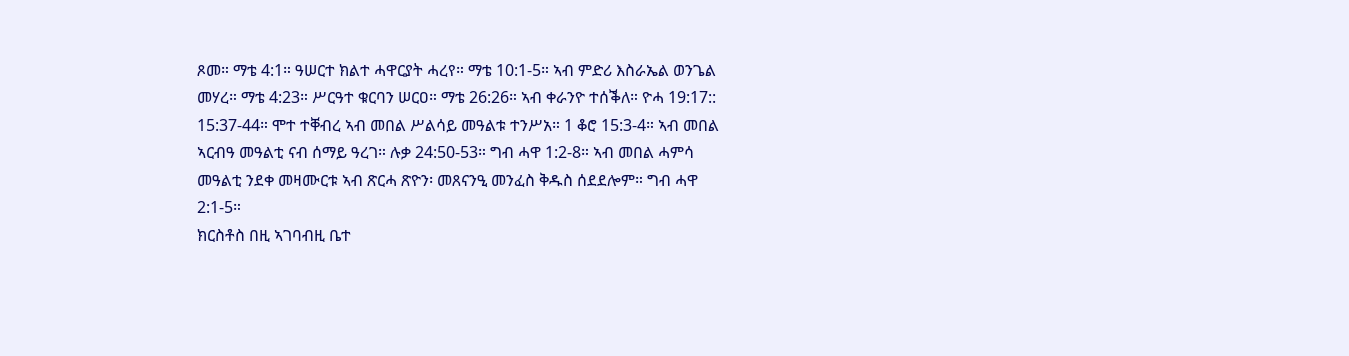ጾመ። ማቴ 4:1። ዓሠርተ ክልተ ሓዋርያት ሓረየ። ማቴ 10:1-5። ኣብ ምድሪ እስራኤል ወንጌል መሃረ። ማቴ 4:23። ሥርዓተ ቁርባን ሠርዐ። ማቴ 26:26። ኣብ ቀራንዮ ተሰቕለ። ዮሓ 19:17:: 15:37-44። ሞተ ተቐብረ ኣብ መበል ሥልሳይ መዓልቱ ተንሥአ። 1 ቆሮ 15:3-4። ኣብ መበል ኣርብዓ መዓልቲ ናብ ሰማይ ዓረገ። ሉቃ 24:50-53። ግብ ሓዋ 1:2-8። ኣብ መበል ሓምሳ መዓልቲ ንደቀ መዛሙርቱ ኣብ ጽርሓ ጽዮን፡ መጸናንዒ መንፈስ ቅዱስ ሰደደሎም። ግብ ሓዋ 2:1-5።
ክርስቶስ በዚ ኣገባብዚ ቤተ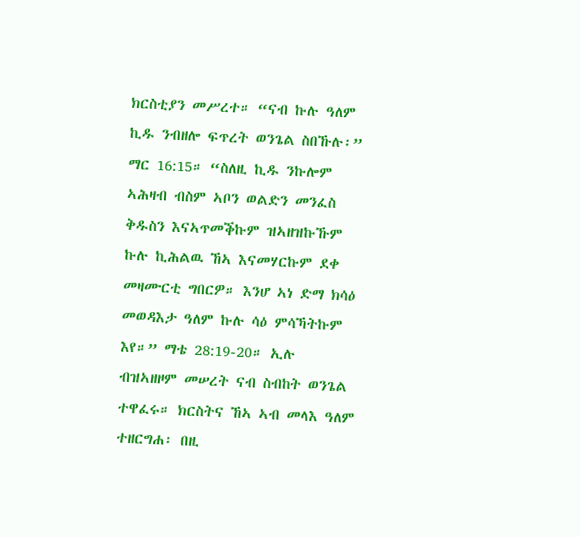ክርስቲያን መሥረተ። “ናብ ኩሉ ዓለም ኪዱ ንብዘሎ ፍጥረት ወንጌል ስበኹሉ፡” ማር 16:15። “ስለዚ ኪዱ ንኩሎም ኣሕዛብ ብስም ኣቦን ወልድን መንፈስ ቅዱስን እናኣጥመቕኩም ዝኣዘዝኩኹም ኩሉ ኪሕልዉ ኸኣ እናመሃርኩም ደቀ መዛሙርቲ ግበርዎ። እንሆ ኣነ ድማ ክሳዕ መወዳእታ ዓለም ኩሉ ሳዕ ምሳኻትኩም እየ።” ማቴ 28:19-20። ኢሉ ብዝኣዘዞም መሠረት ናብ ስብከት ወንጌል ተዋፈሩ። ክርስትና ኸኣ ኣብ መላእ ዓለም ተዘርግሐ፡ በዚ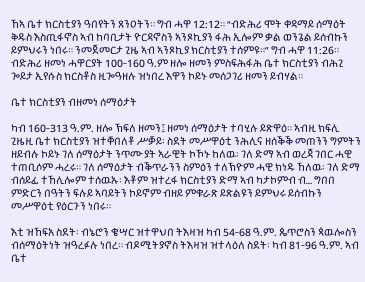ኸኣ ቤተ ክርስቲያን ዓበየትን ጸንዐትን። ግብ ሓዋ 12:12። “ብድሕሪ ሞት ቀዳማይ ሰማዕት ቅዱስ እስጢፋኖስ ኣብ ከባቢታት ዮርዳኖስን ኣንጾኪያን ፋሕ ኢሎም ቃል ወንጌል ይሰብኩን ይምህሩን ነበሩ። ንመጀመርታ ጊዜ ኣብ ኣንጾኪያ ክርስቲያን ተሰምዩ።” ግብ ሓዋ 11:26። ብድሕሪ ዘመነ ሓዋርያት 100-160 ዓ.ም ዘሎ ዘመን ምስፍሕፋሕ ቤተ ክርስቲያን ብሕጊ ጐይታ ኢየሱስ ክርስቶስ ዚጐዓዘሉ ዝነበረ እዋን ኮይኑ መሰጋገሪ ዘመን ይብሃል።

ቤተ ክርስቲያን ብዘመነ ሰማዕታት

ካብ 160-313 ዓ.ም. ዘሎ ኽፍለ ዘመን፤ ዘመነ ሰማዕታት ተባሂሉ ይጽዋዕ። ኣብዚ ክፍሊ ጊዜዚ ቤተ ክርስቲያን ዝተቐበለቶ ሥቓይ፡ ስደት መሥዋዕቲ ንሕሊና ዘሰቕቕ መጠንን ግምትን ዘይብሉ ኮይኑ ገለ ሰማዕታት ንጥሙያት ኣራዊት ኮኾኑ ከለዉ፡ ገለ ድማ ኣብ ወረጃ ገበር ሓዊ ተጠቢሶም ሓረሩ። ገለ ሰማዕታት ብቕጥራንን ስምዕን ተለኽዮም ሓዊ ክነዱ ኸለዉ፡ ገለ ድማ ብሰይፊ ተኸሊሎም ተሰዉኡ፡ እቶም ዝተረፋ ክርስቲያን ድማ ኣብ ካታኮምብ ብ… ግበበ ምድርን በዓትን ፍሉይ ኣባይትን ኮይኖም ብዘይ ምቁራጽ ይጽልዩን ይምህሩ ይሰብኩን መሥዋዕቲ የዕርጉን ነበሩ።

እቲ ዝኸፍአ ስደት፡ ብኔሮን ቄሣር ዝተዋህበ ትእዛዝ ካብ 54-68 ዓ.ም. ጴጥሮስን ጳዉሎስን ብሰማዕትነት ዝዓረፉሉ ነበረ። ብዶሚትያኖስ ትእዛዝ ዝተላዕለ ስደት፡ ካብ 81-96 ዓ.ም. ኣብ ቤተ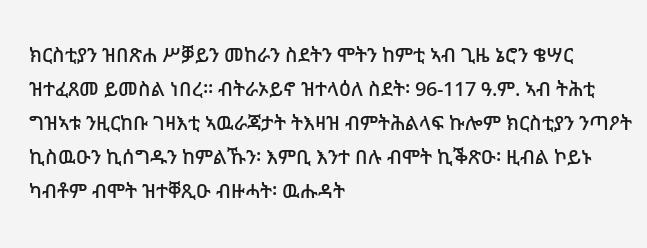ክርስቲያን ዝበጽሐ ሥቓይን መከራን ስደትን ሞትን ከምቲ ኣብ ጊዜ ኔሮን ቄሣር ዝተፈጸመ ይመስል ነበረ። ብትራኦይኖ ዝተላዕለ ስደት፡ 96-117 ዓ.ም. ኣብ ትሕቲ ግዝኣቱ ንዚርከቡ ገዛእቲ ኣዉራጃታት ትእዛዝ ብምትሕልላፍ ኩሎም ክርስቲያን ንጣዖት ኪስዉዑን ኪሰግዱን ከምልኹን፡ እምቢ እንተ በሉ ብሞት ኪቕጽዑ፡ ዚብል ኮይኑ ካብቶም ብሞት ዝተቐጺዑ ብዙሓት፡ ዉሑዳት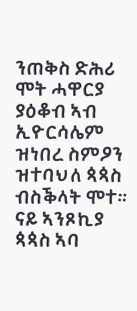ንጠቅስ ድሕሪ ሞት ሓዋርያ ያዕቆብ ኣብ ኢዮርሳሌም ዝነበረ ስምዖን ዝተባህለ ጳጳስ ብስቕላት ሞተ። ናይ ኣንጾኪያ ጳጳስ ኣባ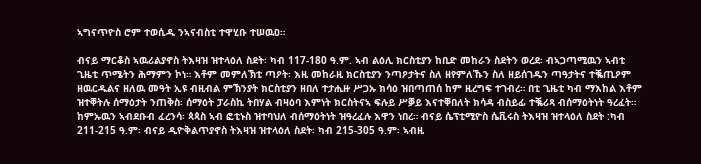ኣግናጥዮስ ሮም ተወሲዱ ንኣናብስቲ ተዋሂቡ ተሠዉዐ።

ብናይ ማርቆስ ኣዉሪልያኖስ ትእዛዝ ዝተላዕለ ስደት፡ ካብ 117-180 ዓ.ም. ኣብ ልዕሊ ክርስቲያን ከቢድ መከራን ስደትን ወረደ፡ ብኣጋጣሚዉን ኣብቲ ጊዜቲ ጥሜትን ሕማምን ኮነ። እቶም መምለኽቲ ጣዖት፡ እዚ መከራዚ ክርስቲያን ንጣዖታትና ስለ ዘየምለኹን ስለ ዘይሰገዱን ጣዓታትና ተቘጢዖም ዘዉርዱልና ዘለዉ መዓት ኢዩ ብዚብል ምኽንያት ክርስቲያን ዘበለ ተታሒዙ ሥጋኡ ክሳዕ ዝበጣጠሰ ከም ዚረግፍ ተገብረ። በቲ ጊዜቲ ካብ ማእከል እቶም ዝተቐትሉ ሰማዕታት ንጠቅስ፡ ሰማዕት ፓራስኪ ትበሃል ብዛዕባ እምነት ክርስትናኣ ፍሉይ ሥቓይ እናተቐበለት ክሳዳ ብስይፊ ተቘሪጻ ብሰማዕትነት ዓረፈት። ከምኡዉን ኣብደቡብ ፈረንሳ፡ ጳጳስ ኣብ ፎቲኑስ ዝተባህለ ብሰማዕትነት ዝዓረፈሉ እዋን ነበረ። ብናይ ሴፕቲሚዮስ ሴቪሩስ ትእዛዝ ዝተላዕለ ስደት :ካብ 211-215 ዓ.ም፡ ብናይ ዲዮቅልጥያኖስ ትእዛዝ ዝተላዕለ ስደት፡ ካብ 215-305 ዓ.ም፡ ኣብዚ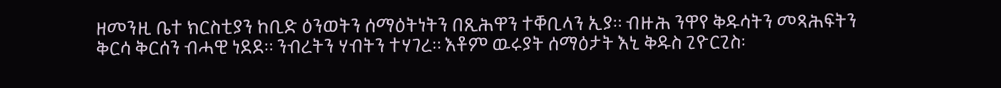ዘመንዚ ቤተ ክርስቲያን ከቢድ ዕንወትን ሰማዕትነትን በጺሕዋን ተቐቢላን ኢያ። ብዙሕ ንዋየ ቅዱሳትን መጻሕፍትን ቅርሳ ቅርሰን ብሓዊ ነደደ። ንብረትን ሃብትን ተሃገረ። እቶም ዉሩያት ሰማዕታት እኒ ቅዱስ ጊዮርጊስ፡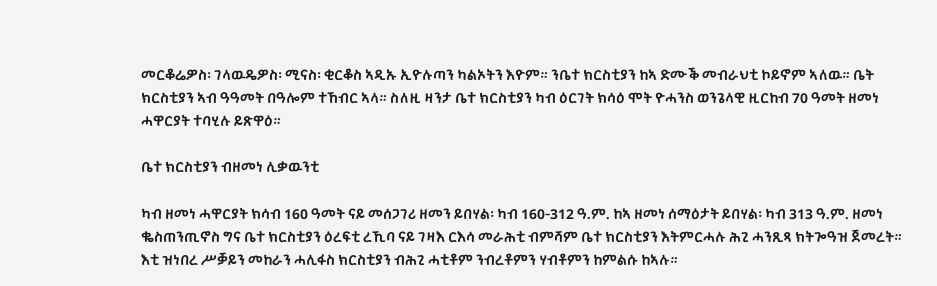መርቆሬዎስ፡ ገላዉዴዎስ፡ ሚናስ፡ ቂርቆስ ኣዲኡ ኢዮሉጣን ካልኦትን እዮም። ንቤተ ክርስቲያን ከኣ ድሙቕ መብራህቲ ኮይኖም ኣለዉ። ቤት ክርስቲያን ኣብ ዓዓመት በዓሎም ተኸብር ኣላ። ስለዚ ዛንታ ቤተ ክርስቲያን ካብ ዕርገት ክሳዕ ሞት ዮሓንስ ወንጌላዊ ዚርከብ 70 ዓመት ዘመነ ሓዋርያት ተባሂሉ ይጽዋዕ።

ቤተ ክርስቲያን ብዘመነ ሊቃዉንቲ

ካብ ዘመነ ሓዋርያት ክሳብ 160 ዓመት ናይ መሰጋገሪ ዘመን ይበሃል፡ ካብ 160-312 ዓ.ም. ከኣ ዘመነ ሰማዕታት ይበሃል፡ ካብ 313 ዓ.ም. ዘመነ ቈስጠንጢኖስ ግና ቤተ ክርስቲያን ዕረፍቲ ረኺባ ናይ ገዛእ ርእሳ መራሕቲ ብምሻም ቤተ ክርስቲያን እትምርሓሉ ሕጊ ሓንጺጻ ክትጐዓዝ ጀመረት። እቲ ዝነበረ ሥቓይን መከራን ሓሊፋስ ክርስቲያን ብሕጊ ሓቲቶም ንብረቶምን ሃብቶምን ከምልሱ ከኣሉ።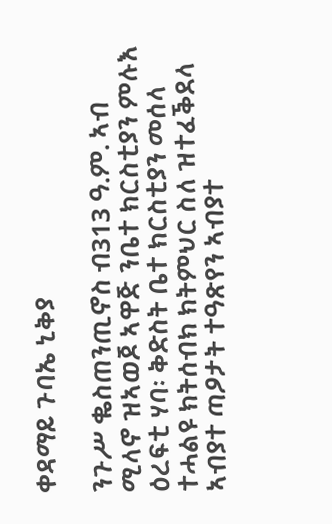ቀዳማይ ጉባኤ ኒቅያ

ንጉሥ ቈስጠንጢኖስ ብ313 ዓ.ም. ኣብ ሚላኖ ዝኣወጆ ኣዋጅ ንቤተ ክርስቲያን ምሉእ ዕረፍቲ ሃባ፡ ቅድስት ቤተ ክርስቲያን መሰላ ተሓልዩ ክትሰብክ ክትምህር ስለ ዝተፈቕደላ ኣብያተ ጣዖታት ተዓጽየን ኣብያተ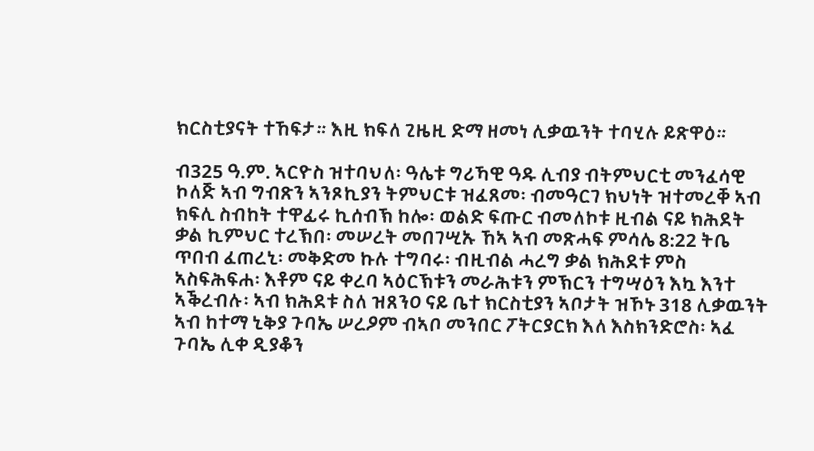ክርስቲያናት ተኸፍታ። እዚ ክፍለ ጊዜዚ ድማ ዘመነ ሊቃዉንት ተባሂሉ ይጽዋዕ።

ብ325 ዓ.ም. ኣርዮስ ዝተባህለ፡ ዓሌቱ ግሪኻዊ ዓዱ ሊብያ ብትምህርቲ መንፈሳዊ ኮለጅ ኣብ ግብጽን ኣንጾኪያን ትምህርቱ ዝፈጸመ፡ ብመዓርገ ክህነት ዝተመረቐ ኣብ ክፍሊ ስብከት ተዋፊሩ ኪሰብኽ ከሎ፡ ወልድ ፍጡር ብመለኮቱ ዚብል ናይ ክሕደት ቃል ኪምህር ተረኽበ፡ መሠረት መበገሢኡ ኸኣ ኣብ መጽሓፍ ምሳሌ 8:22 ትቤ ጥበብ ፈጠረኒ፡ መቅድመ ኩሉ ተግባሩ፡ ብዚብል ሓረግ ቃል ክሕደቱ ምስ ኣስፍሕፍሐ፡ እቶም ናይ ቀረባ ኣዕርኽቱን መራሕቱን ምኽርን ተግሣዕን እኳ እንተ ኣቕረብሉ፡ ኣብ ክሕደቱ ስለ ዝጸንዐ ናይ ቤተ ክርስቲያን ኣቦታት ዝኾኑ 318 ሊቃዉንት ኣብ ከተማ ኒቅያ ጉባኤ ሠረዖም ብኣቦ መንበር ፖትርያርክ እለ እስክንድሮስ፡ ኣፈ ጉባኤ ሊቀ ዲያቆን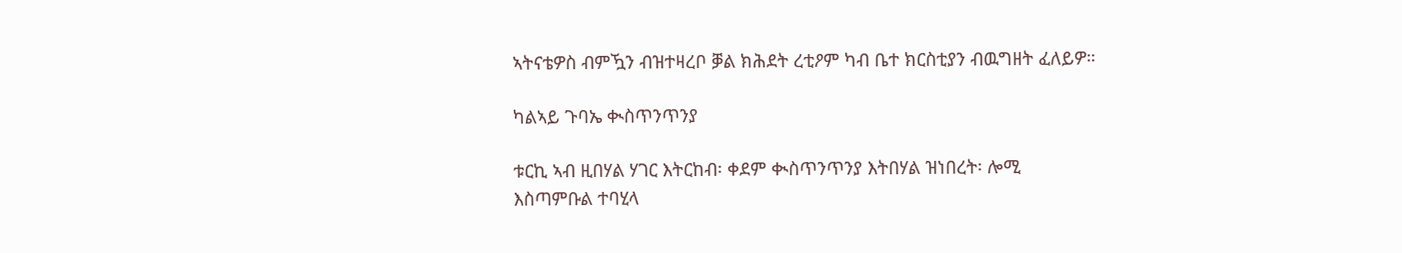ኣትናቴዎስ ብምዃን ብዝተዛረቦ ቓል ክሕደት ረቲዖም ካብ ቤተ ክርስቲያን ብዉግዘት ፈለይዎ።

ካልኣይ ጉባኤ ቊስጥንጥንያ

ቱርኪ ኣብ ዚበሃል ሃገር እትርከብ፡ ቀደም ቊስጥንጥንያ እትበሃል ዝነበረት፡ ሎሚ እስጣምቡል ተባሂላ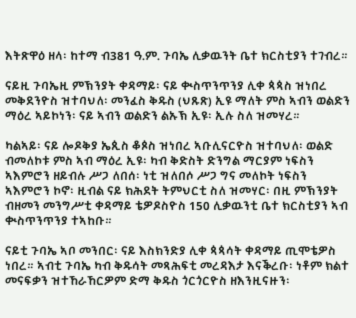እትጽዋዕ ዘላ፡ ከተማ ብ381 ዓ.ም. ጉባኤ ሊቃዉንት ቤተ ክርስቲያን ተገብረ።

ናይዚ ጉባኤዚ ምኽንያት ቀዳማይ፡ ናይ ቊስጥንጥንያ ሊቀ ጳጳስ ዝነበረ መቅደንዮስ ዝተባህለ፡ መንፈስ ቅዱስ (ህጹጽ) ኢዩ ማለት ምስ ኣብን ወልድን ማዕረ ኣይኮነን፡ ናይ ኣብን ወልድን ልኡኽ ኢዩ፡ ኢሉ ስለ ዝመሃረ።

ካልኣይ፡ ናይ ሎዶቅያ ኤጲስ ቆጶስ ዝነበረ ኣቡሊናርዮስ ዝተባህለ፡ ወልድ ብመለኮቱ ምስ ኣብ ማዕረ ኢዩ፡ ካብ ቅድስት ድንግል ማርያም ነፍስን ኣእምሮን ዘይብሉ ሥጋ ለበሰ፡ ነቲ ዝለበሶ ሥጋ ግና መለኮት ነፍስን ኣእምሮን ኮኖ፡ ዚብል ናይ ክሕደት ትምህርቲ ስለ ዝመሃር፡ በዚ ምኽንያት ብዘመን መንግሥቲ ቀዳማይ ቴዎዶስዮስ 150 ሊቃዉንቲ ቤተ ክርስቲያን ኣብ ቊስጥንጥንያ ተኣከቡ።

ናይቲ ጉባኤ ኣቦ መንበር፡ ናይ እስክንድያ ሊቀ ጳጳሳት ቀዳማይ ጢሞቴዎስ ነበረ። ኣብቲ ጉባኤ ካብ ቅዱሳት መጻሕፍቲ መረዳእታ እናቕረቡ፡ ነቶም ክልተ መናፍቃን ዝተኸራኸርዎም ድማ ቅዱስ ጎርጎርዮስ ዘእንዚናዙን፡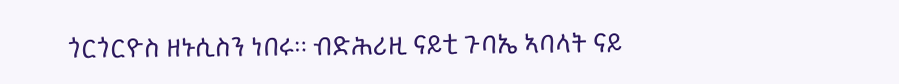ጎርጎርዮስ ዘኑሲስን ነበሩ። ብድሕሪዚ ናይቲ ጉባኤ ኣባላት ናይ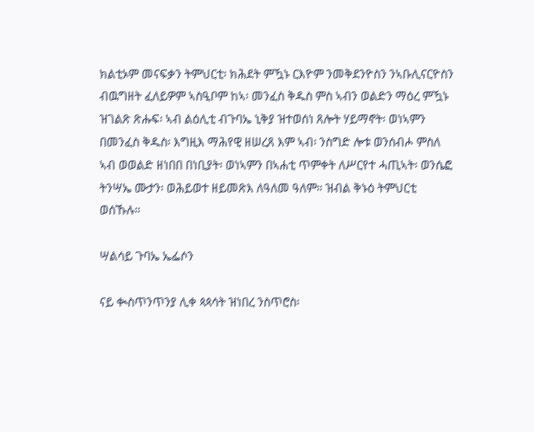ክልቲኦም መናፍቃን ትምህርቲ፡ ክሕደት ምዃኑ ርእዮም ንመቅደንዮስን ንኣቡሊናርዮስን ብዉግዘት ፈለይዎም ኣስዒቦም ከኣ፡ መንፈስ ቅዱስ ምስ ኣብን ወልድን ማዕረ ምዃኑ ዝገልጽ ጽሑፍ፡ ኣብ ልዕሊቲ ብጉባኤ ኒቅያ ዝተወሰነ ጸሎት ሃይማኖት፡ ወነኣምን በመንፈስ ቅዱስ፡ እግዚእ ማሕየዊ ዘሠረጸ እም ኣብ፡ ንስግድ ሎቱ ወንሰብሖ ምስለ ኣብ ወወልድ ዘነበበ በነቢያት፡ ወነኣምን በኣሐቲ ጥምቀት ለሥርየተ ሓጢኣት፡ ወንሴፎ ትንሣኤ ሙታን፡ ወሕይወተ ዘይመጽእ ለዓለመ ዓለም። ዝብል ቅኑዕ ትምህርቲ ወሰኹሉ።

ሣልሳይ ጉባኤ ኤፌሶን

ናይ ቊስጥንጥንያ ሊቀ ጳጳሳት ዝነበረ ንስጥሮስ፡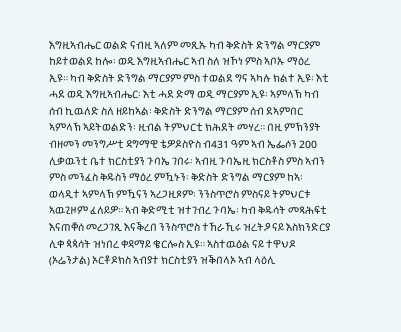እግዚኣብሔር ወልድ ናብዚ ኣለም መጺኡ ካብ ቅድስት ድንግል ማርያም ከይተወልደ ከሎ፡ ወዲ እግዚኣብሔር ኣብ ስለ ዝኾነ ምስ ኣቦኡ ማዕረ ኢዩ። ካብ ቅድስት ድንግል ማርያም ምስ ተወልደ ግና ኣካሉ ክልተ ኢዩ፡ እቲ ሓደ ወዲ እግዚኣብሔር፡ እቲ ሓደ ድማ ወዲ ማርያም ኢዩ፡ ኣምላኽ ካብ ሰብ ኪዉለድ ስለ ዘይከኣል፡ ቅድስት ድንግል ማርያም ሰብ ደኣምበር ኣምላኽ ኣይትወልድን፡ ዚብል ትምህርቲ ክሕደት መሃረ። በዚ ምኽንያት ብዘመን መንግሥቲ ዳግማዊ ቴዎዶስዮስ ብ431 ዓም ኣብ ኤፌሶን 200 ሊቃዉንቲ ቤተ ክርስቲያን ጉባኤ ገበሩ፡ ኣብዚ ጉባኤዚ ክርስቶስ ምስ ኣብን ምስ መንፈስ ቅዱስን ማዕረ ምዃኑን፡ ቅድስት ድንግል ማርያም ከኣ፡ ወላዲተ ኣምላኽ ምዃናን ኣረጋዚጾም፡ ንንስጥሮስ ምስናይ ትምህርቱ ኣዉጊዞም ፈለይዎ። ኣብ ቅድሚቲ ዝተገብረ ጉባኤ፡ ካብ ቅዱሳት መጻሕፍቲ እናጠቐሰ መረጋገጺ እናቕረበ ንንስጥሮስ ተኸራኺሩ ዝረትዖ ናይ እስክንድርያ ሊቀ ጳጳሳት ዝነበረ ቀዳማይ ቄርሎስ ኢዩ። ኣስተዉዕል ናይ ተዋህዶ (ኦሬንታል) ኦርቶዶክስ ኣብያተ ክርስቲያን ዝቕበላኦ ኣብ ላዕሊ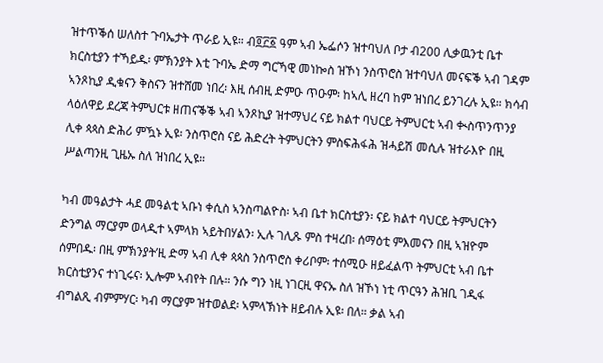ዝተጥቕሰ ሠለስተ ጉባኤታት ጥራይ ኢዩ። ብ፬፫፩ ዓም ኣብ ኤፌሶን ዝተባህለ ቦታ ብ200 ሊቃዉንቲ ቤተ ክርስቲያን ተኻይዱ፡ ምኽንያት እቲ ጉባኤ ድማ ግርኻዊ መነኰስ ዝኾነ ንስጥሮስ ዝተባህለ መናፍቕ ኣብ ገዳም ኣንጾኪያ ዲቁናን ቅስናን ዝተሸመ ነበረ፡ እዚ ሰብዚ ድምዑ ጥዑም፡ ከኣሊ ዘረባ ከም ዝነበረ ይንገረሉ ኢዩ። ክሳብ ላዕለዋይ ደረጃ ትምህርቱ ዘጠናቕቕ ኣብ ኣንጾኪያ ዝተማህረ ናይ ክልተ ባህርይ ትምህርቲ ኣብ ቊስጥንጥንያ ሊቀ ጳጳስ ድሕሪ ምዃኑ ኢዩ፡ ንስጥሮስ ናይ ሕድረት ትምህርትን ምስፍሕፋሕ ዝሓይሽ መሲሉ ዝተራእዮ በዚ ሥልጣንዚ ጊዜኡ ስለ ዝነበረ ኢዩ።

ካብ መዓልታት ሓደ መዓልቲ ኣቡነ ቀሲስ ኣንስጣልዮስ፡ ኣብ ቤተ ክርስቲያን፡ ናይ ክልተ ባህርይ ትምህርትን ድንግል ማርያም ወላዲተ ኣምላክ ኣይትበሃልን፡ ኢሉ ገሊጹ ምስ ተዛረበ፡ ሰማዕቲ ምእመናን በዚ ኣዝዮም ሰምበዱ፡ በዚ ምኽንያት’ዚ ድማ ኣብ ሊቀ ጳጳስ ንስጥሮስ ቀሪቦም፡ ተሰሚዑ ዘይፈልጥ ትምህርቲ ኣብ ቤተ ክርስቲያንና ተነጊሩና፡ ኢሎም ኣብየት በሉ። ንሱ ግን ነዚ ነገርዚ ዋናኡ ስለ ዝኾነ ነቲ ጥርዓን ሕዝቢ ገዲፋ ብግልጺ ብምምሃር፡ ካብ ማርያም ዝተወልደ፡ ኣምላኽነት ዘይብሉ ኢዩ፡ በለ። ቃል ኣብ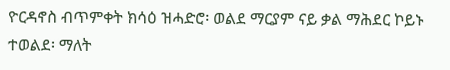ዮርዳኖስ ብጥምቀት ክሳዕ ዝሓድሮ፡ ወልደ ማርያም ናይ ቃል ማሕደር ኮይኑ ተወልደ፡ ማለት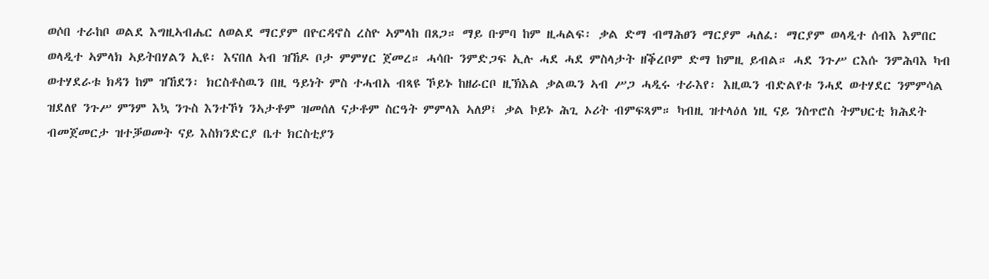ወሶበ ተራከቦ ወልደ እግዚኣብሔር ለወልደ ማርያም በዮርዳኖስ ረስዮ ኣምላከ በጸጋ። ማይ ቡምባ ከም ዚሓልፍ፡ ቃል ድማ ብማሕፀን ማርያም ሓለፈ፡ ማርያም ወላዲተ ሰብእ እምበር ወላዲተ ኣምላክ ኣይትበሃልን ኢዩ፡ እናበለ ኣብ ዝኸዶ ቦታ ምምሃር ጀመረ። ሓሳቡ ንምድጋፍ ኢሉ ሓደ ሓደ ምስላታት ዘቕረቦም ድማ ከምዚ ይብል። ሓደ ንጉሥ ርእሱ ንምሕባእ ካብ ወተሃደራቱ ክዳን ከም ዝኸደን፡ ክርስቶስዉን በዚ ዓይነት ምስ ተሓብአ ብጻዩ ኾይኑ ከዘራርቦ ዚኽእል ቃልዉን ኣብ ሥጋ ሓዲሩ ተራእየ፡ እዚዉን ብድልየቱ ንሓደ ወተሃደር ንምምሳል ዝደለየ ንጉሥ ምንም እኳ ንጉስ እንተኾነ ንኣታቶም ዝመሰለ ናታቶም ስርዓት ምምላእ ኣለዎ፤ ቃል ኮይኑ ሕጊ ኦሪት ብምፍጻም። ካብዚ ዝተላዕለ ነዚ ናይ ንስጥሮስ ትምህርቲ ክሕደት ብመጀመርታ ዝተቓወመት ናይ እስክንድርያ ቤተ ክርስቲያን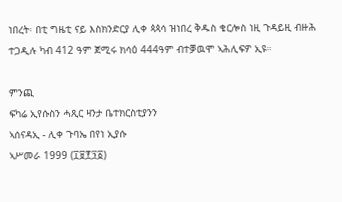ነበረት፡ በቲ ግዜቲ ናይ እስክንድርያ ሊቀ ጳጳሳ ዝነበረ ቅዱስ ቄርሎስ ነዚ ጉዳይዚ ብዙሕ ተጋዲሉ ካብ 412 ዓም ጀሚሩ ክሳዕ 444ዓም ብተቓዉሞ ኣሕሊፍዎ ኢዩ።

ምንጪ
ፍካሬ ኢየሱስን ሓጺር ዛንታ ቤተክርስቲያንን
ኣሰናዳኢ - ሊቀ ጉባኤ በየነ ኢያሱ
ኣሥመራ 1999 (፲፱፻፺፩)